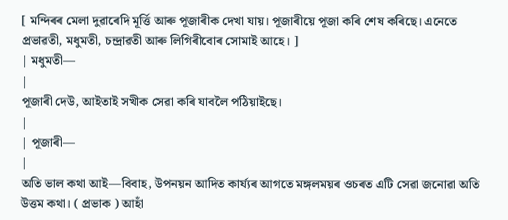[ মন্দিৰৰ মেলা দুৱাৰেদি মূৰ্ত্তি আৰু পূজাৰীক দেখা যায়। পূজাৰীয়ে পূজা কৰি শেষ কৰিছে। এনেতে প্ৰভাৱতী, মধুমতী, চন্দ্ৰাৱতী আৰু লিগিৰীবোৰ সোমাই আহে। ]
| মধুমতী—
|
পূজাৰী দেউ, আইতাই সখীক সেৱা কৰি যাবলৈ পঠিয়াইছে।
|
| পূজাৰী—
|
অতি ভাল কথা আই—বিবাহ, উপনয়ন আদিত কাৰ্য্যৰ আগতে মঙ্গলময়ৰ ওচৰত এটি সেৱা জনোৱা অতি উত্তম কথা। ( প্ৰভাক ) আহাঁ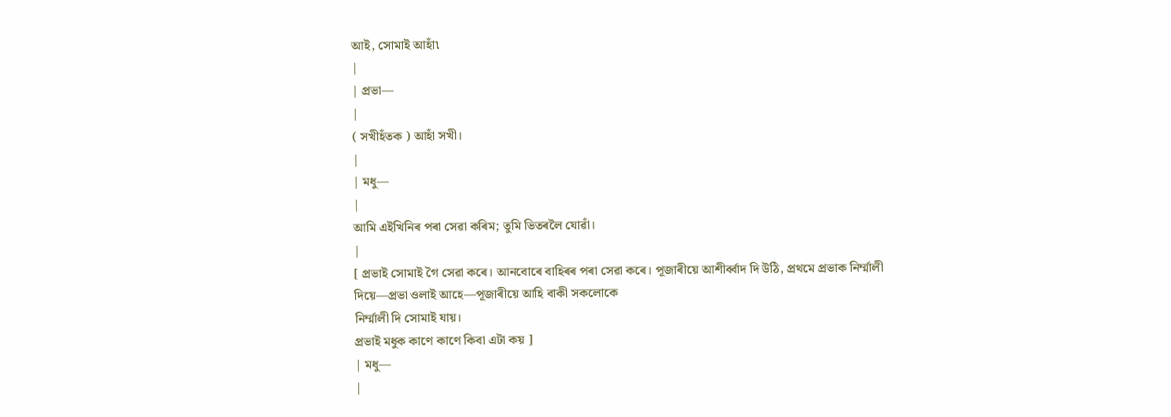আই, সোমাই আহাঁ৷
|
| প্ৰভা—
|
( সখীহঁতক ) আহাঁ সখী।
|
| মধু—
|
আমি এইখিনিৰ পৰা সেৱা কৰিম; তুমি ভিতৰলৈ যোৱাঁ।
|
[ প্ৰভাই সোমাই গৈ সেৱা কৰে। আনবোৰে বাহিৰৰ পৰা সেৱা কৰে। পূজাৰীয়ে আশীৰ্ব্বাদ দি উঠি, প্ৰথমে প্ৰভাক নিৰ্ম্মালী দিয়ে—প্ৰভা ওলাই আহে—পূজাৰীয়ে আহি বাকী সকলোকে
নিৰ্ম্মালী দি সোমাই যায়।
প্ৰভাই মধুক কাণে কাণে কিবা এটা কয় ]
| মধু—
|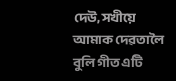দেউ, সখীয়ে আমাক দেৱতালৈ বুলি গীত এটি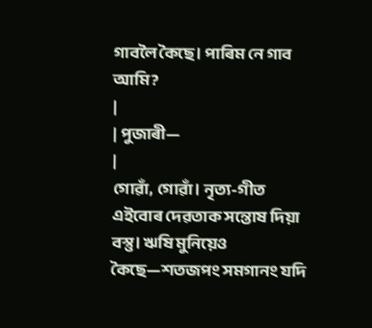গাবলৈ কৈছে। পাৰিম নে গাব আমি?
|
| পুজাৰী—
|
গোৱাঁ, গোৱাঁ। নৃত্য-গীত এইবোৰ দেৱতাক সন্তোষ দিয়া বস্তু। ঋষি মুনিয়েও কৈছে—শতজপং সমগানং যদি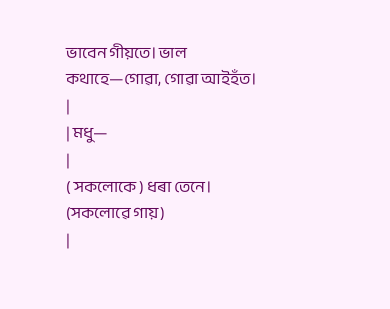ভাবেন গীয়তে। ভাল কথাহে—গোৱা, গোৱা আইহঁত।
|
| মধু—
|
( সকলোকে ) ধৰা তেনে। (সকলোৱে গায়)
|